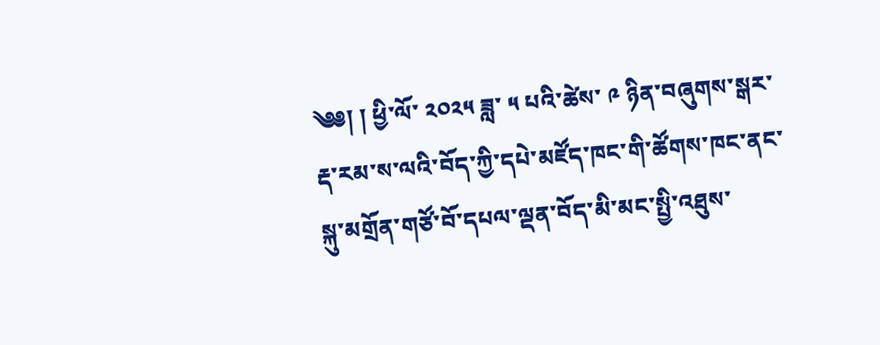༄༅། ། ཕྱི་ལོ་ ༢༠༢༥ ཟླ་ ༥ པའི་ཚེས་ ༩ ཉིན་བཞུགས་སྒར་རྡ་རམ་ས་ལའི་བོད་ཀྱི་དཔེ་མཛོད་ཁང་གི་ཚོགས་ཁང་ནང་སྐུ་མགྲོན་གཙོ་བོ་དཔལ་ལྡན་བོད་མི་མང་སྤྱི་འཐུས་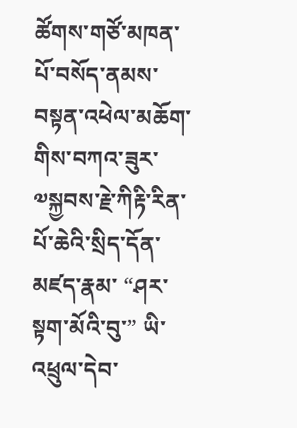ཚོགས་གཙོ་མཁན་པོ་བསོད་ནམས་བསྟན་འཕེལ་མཆོག་གིས་བཀའ་ཟུར་༧སྐྱབས་རྗེ་ཀིརྟི་རིན་པོ་ཆེའི་སྲིད་དོན་མཛད་རྣམ་ “ཤར་སྟག་མོའི་བུ་” ཡི་འཕྲུལ་དེབ་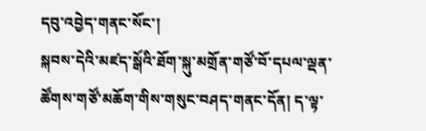དབུ་འབྱེད་གནང་སོང་།
སྐབས་དེའི་མཛད་སྒོའི་ཐོག་སྐུ་མགྲོན་གཙོ་བོ་དཔལ་ལྡན་ཚོགས་གཙོ་མཆོག་གིས་གསུང་བཤད་གནང་དོན། ད་ལྟ་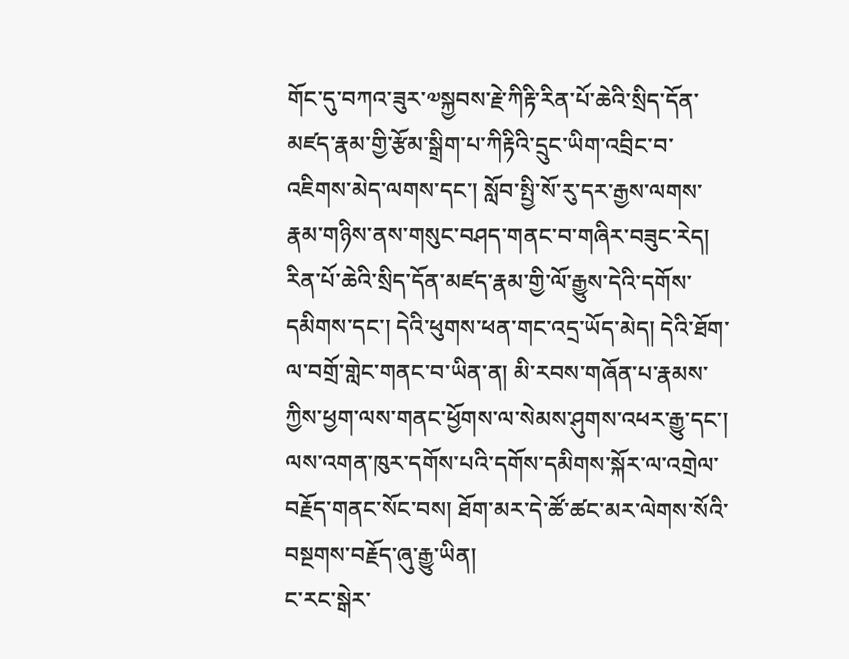གོང་དུ་བཀའ་ཟུར་༧སྐྱབས་རྗེ་ཀིརྟི་རིན་པོ་ཆེའི་སྲིད་དོན་མཛད་རྣམ་གྱི་རྩོམ་སྒྲིག་པ་ཀིརྟིའི་དྲུང་ཡིག་འབྲིང་བ་འཇིགས་མེད་ལགས་དང་། སློབ་སྤྱི་སོ་རུ་དར་རྒྱས་ལགས་རྣམ་གཉིས་ནས་གསུང་བཤད་གནང་བ་གཞིར་བཟུང་རེད། རིན་པོ་ཆེའི་སྲིད་དོན་མཛད་རྣམ་གྱི་ལོ་རྒྱུས་དེའི་དགོས་དམིགས་དང་། དེའི་ཕུགས་ཕན་གང་འདྲ་ཡོད་མེད། དེའི་ཐོག་ལ་བགྲོ་གླེང་གནང་བ་ཡིན་ན། མི་རབས་གཞོན་པ་རྣམས་ཀྱིས་ཕྱག་ལས་གནང་ཕྱོགས་ལ་སེམས་ཤུགས་འཕར་རྒྱུ་དང་། ལས་འགན་ཁུར་དགོས་པའི་དགོས་དམིགས་སྐོར་ལ་འགྲེལ་བརྗོད་གནང་སོང་བས། ཐོག་མར་དེ་ཚོ་ཚང་མར་ལེགས་སོའི་བསྔགས་བརྗོད་ཞུ་རྒྱུ་ཡིན།
ང་རང་སྒེར་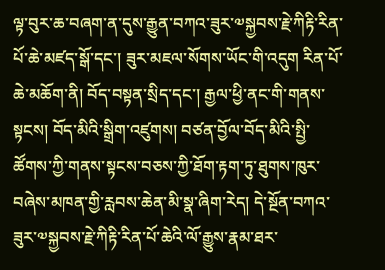ལྟ་བུར་ཆ་བཞག་ན་དུས་རྒྱུན་བཀའ་ཟུར་༧སྐྱབས་རྗེ་ཀིརྟི་རིན་པོ་ཆེ་མཛད་སྒོ་དང་། ཟུར་མཇལ་སོགས་ཡོང་གི་འདུག རིན་པོ་ཆེ་མཆོག་ནི། བོད་བསྟན་སྲིད་དང་། རྒྱལ་ཕྱི་ནང་གི་གནས་སྟངས། བོད་མིའི་སྒྲིག་འཛུགས། བཙན་བྱོལ་བོད་མིའི་སྤྱི་ཚོགས་ཀྱི་གནས་སྟངས་བཅས་ཀྱི་ཐོག་རྟག་ཏུ་ཐུགས་ཁུར་བཞེས་མཁན་གྱི་རླབས་ཆེན་མི་སྣ་ཞིག་རེད། དེ་སྔོན་བཀའ་ཟུར་༧སྐྱབས་རྗེ་ཀིརྟི་རིན་པོ་ཆེའི་ལོ་རྒྱུས་རྣམ་ཐར་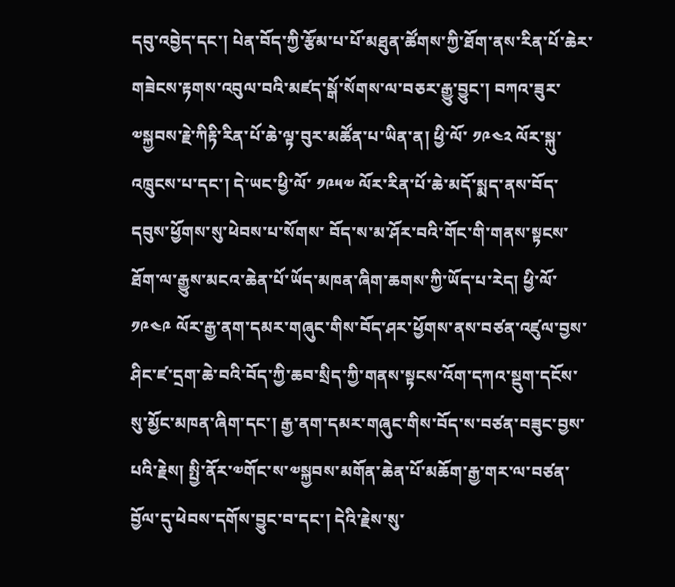དབུ་འབྱེད་དང་། པེན་བོད་ཀྱི་རྩོམ་པ་པོ་མཐུན་ཚོགས་ཀྱི་ཐོག་ནས་རིན་པོ་ཆེར་གཟེངས་རྟགས་འབུལ་བའི་མཛད་སྒོ་སོགས་ལ་བཅར་རྒྱུ་བྱུང་། བཀའ་ཟུར་༧སྐྱབས་རྗེ་ཀིརྟི་རིན་པོ་ཆེ་ལྟ་བུར་མཚོན་པ་ཡིན་ན། ཕྱི་ལོ་ ༡༩༤༢ ལོར་སྐུ་འཁྲུངས་པ་དང་། དེ་ཡང་ཕྱི་ལོ་ ༡༩༥༧ ལོར་རིན་པོ་ཆེ་མདོ་སྨད་ནས་བོད་དབུས་ཕྱོགས་སུ་ཕེབས་པ་སོགས་ བོད་ས་མ་ཤོར་བའི་གོང་གི་གནས་སྟངས་ཐོག་ལ་རྒྱུས་མངའ་ཆེན་པོ་ཡོད་མཁན་ཞིག་ཆགས་ཀྱི་ཡོད་པ་རེད། ཕྱི་ལོ་ ༡༩༤༩ ལོར་རྒྱ་ནག་དམར་གཞུང་གིས་བོད་ཤར་ཕྱོགས་ནས་བཙན་འཛུལ་བྱས་ཤིང་ཛ་དྲག་ཆེ་བའི་བོད་ཀྱི་ཆབ་སྲིད་ཀྱི་གནས་སྟངས་འོག་དཀའ་སྡུག་དངོས་སུ་མྱོང་མཁན་ཞིག་དང་། རྒྱ་ནག་དམར་གཞུང་གིས་བོད་ས་བཙན་བཟུང་བྱས་པའི་རྗེས། སྤྱི་ནོར་༧གོང་ས་༧སྐྱབས་མགོན་ཆེན་པོ་མཆོག་རྒྱ་གར་ལ་བཙན་བྱོལ་དུ་ཕེབས་དགོས་བྱུང་བ་དང་། དེའི་རྗེས་སུ་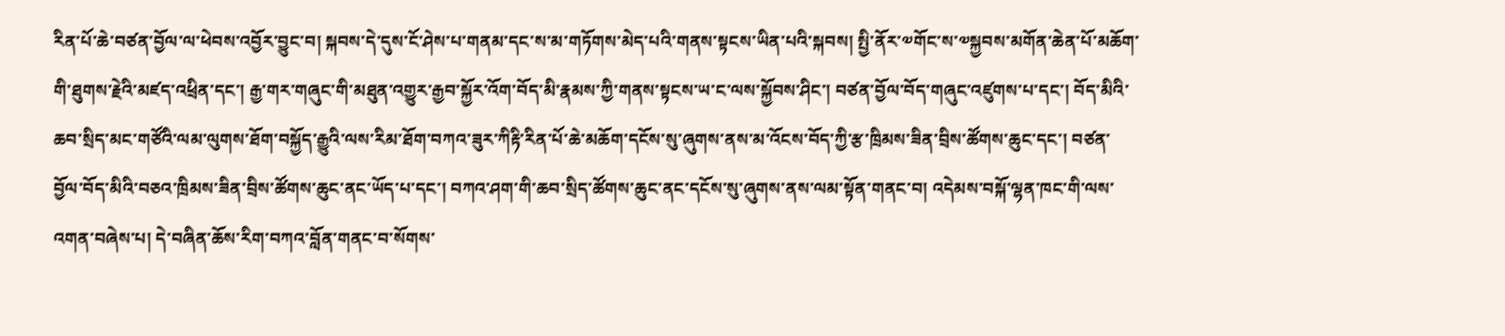རིན་པོ་ཆེ་བཙན་བྱོལ་ལ་ཕེབས་འབྱོར་བྱུང་བ། སྐབས་དེ་དུས་ངོ་ཤེས་པ་གནམ་དང་ས་མ་གཏོགས་མེད་པའི་གནས་སྟངས་ཡིན་པའི་སྐབས། སྤྱི་ནོར་༧གོང་ས་༧སྐྱབས་མགོན་ཆེན་པོ་མཆོག་གི་ཐུགས་རྗེའི་མཛད་འཕྲིན་དང་། རྒྱ་གར་གཞུང་གི་མཐུན་འགྱུར་རྒྱབ་སྐྱོར་འོག་བོད་མི་རྣམས་ཀྱི་གནས་སྟངས་ཡ་ང་ལས་སྐྱོབས་ཤིང་། བཙན་བྱོལ་བོད་གཞུང་འཛུགས་པ་དང་། བོད་མིའི་ཆབ་སྲིད་མང་གཙོའི་ལམ་ལུགས་ཐོག་བསྐྱོད་རྒྱུའི་ལས་རིམ་ཐོག་བཀའ་ཟུར་ཀིརྟི་རིན་པོ་ཆེ་མཆོག་དངོས་སུ་ཞུགས་ནས་མ་འོངས་བོད་ཀྱི་རྩ་ཁྲིམས་ཟིན་བྲིས་ཚོགས་ཆུང་དང་། བཙན་བྱོལ་བོད་མིའི་བཅའ་ཁྲིམས་ཟིན་བྲིས་ཚོགས་ཆུང་ནང་ཡོད་པ་དང་། བཀའ་ཤག་གི་ཆབ་སྲིད་ཚོགས་ཆུང་ནང་དངོས་སུ་ཞུགས་ནས་ལམ་སྟོན་གནང་བ། འདེམས་བསྐོ་ལྷན་ཁང་གི་ལས་འགན་བཞེས་པ། དེ་བཞིན་ཆོས་རིག་བཀའ་བློན་གནང་བ་སོགས་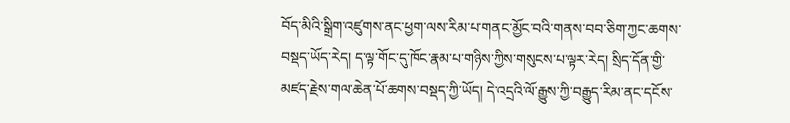བོད་མིའི་སྒྲིག་འཛུགས་ནང་ཕྱག་ལས་རིམ་པ་གནང་མྱོང་བའི་གནས་བབ་ཅིག་ཀྱང་ཆགས་བསྡད་ཡོད་རེད། ད་ལྟ་གོང་དུ་ཁོང་རྣམ་པ་གཉིས་ཀྱིས་གསུངས་པ་ལྟར་རེད། སྲིད་དོན་གྱི་མཛད་རྗེས་གལ་ཆེན་པོ་ཆགས་བསྡད་ཀྱི་ཡོད། དེ་འདྲའི་ལོ་རྒྱུས་ཀྱི་བརྒྱུད་རིམ་ནང་དངོས་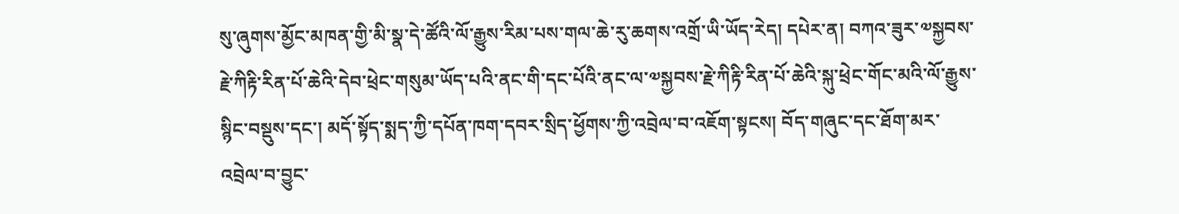སུ་ཞུགས་མྱོང་མཁན་གྱི་མི་སྣ་དེ་ཚོའི་ལོ་རྒྱུས་རིམ་པས་གལ་ཆེ་རུ་ཆགས་འགྲོ་ཡི་ཡོད་རེད། དཔེར་ན། བཀའ་ཟུར་༧སྐྱབས་རྗེ་ཀིརྟི་རིན་པོ་ཆེའི་དེབ་ཕྲེང་གསུམ་ཡོད་པའི་ནང་གི་དང་པོའི་ནང་ལ་༧སྐྱབས་རྗེ་ཀིརྟི་རིན་པོ་ཆེའི་སྐུ་ཕྲེང་གོང་མའི་ལོ་རྒྱུས་སྙིང་བསྡུས་དང་། མདོ་སྟོད་སྨད་ཀྱི་དཔོན་ཁག་དབར་སྲིད་ཕྱོགས་ཀྱི་འབྲེལ་བ་འཇོག་སྟངས། བོད་གཞུང་དང་ཐོག་མར་འབྲེལ་བ་བྱུང་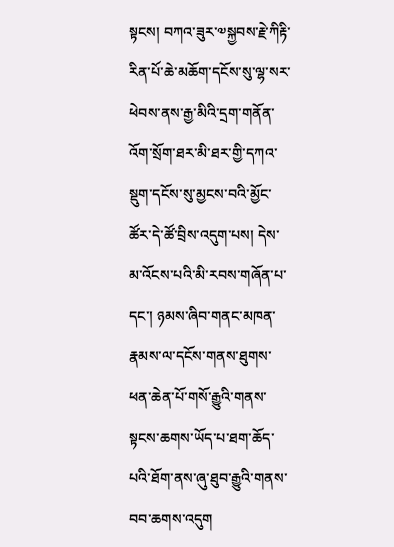སྟངས། བཀའ་ཟུར་༧སྐྱབས་རྗེ་ཀིརྟི་རིན་པོ་ཆེ་མཆོག་དངོས་སུ་ལྷ་སར་ཕེབས་ནས་རྒྱ་མིའི་དྲག་གནོན་འོག་སྲོག་ཐར་མི་ཐར་གྱི་དཀའ་སྡུག་དངོས་སུ་མྱངས་བའི་མྱོང་ཚོར་དེ་ཚོ་བྲིས་འདུག་པས། དེས་མ་འོངས་པའི་མི་རབས་གཞོན་པ་དང་། ཉམས་ཞིབ་གནང་མཁན་རྣམས་ལ་དངོས་གནས་ཐུགས་ཕན་ཆེན་པོ་གསོ་རྒྱུའི་གནས་སྟངས་ཆགས་ཡོད་པ་ཐག་ཆོད་པའི་ཐོག་ནས་ཞུ་ཐུབ་རྒྱུའི་གནས་བབ་ཆགས་འདུག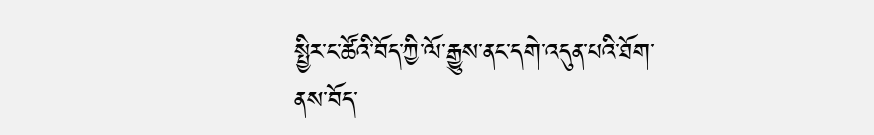སྤྱིར་ང་ཚོའི་བོད་ཀྱི་ལོ་རྒྱུས་ནང་དགེ་འདུན་པའི་ཐོག་ནས་བོད་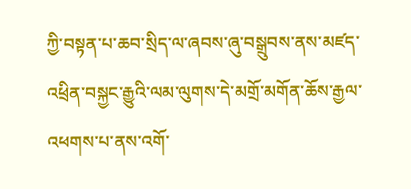ཀྱི་བསྟན་པ་ཆབ་སྲིད་ལ་ཞབས་ཞུ་བསྒྲུབས་ནས་མཛད་འཕྲིན་བསྐྱང་རྒྱུའི་ལམ་ལུགས་དེ་མགྲོ་མགོན་ཆོས་རྒྱལ་འཕགས་པ་ནས་འགོ་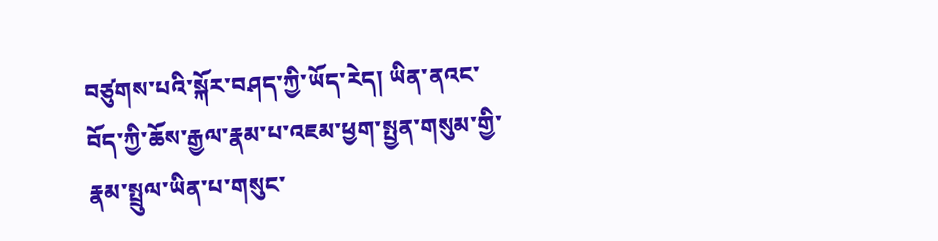བཙུགས་པའི་སྐོར་བཤད་ཀྱི་ཡོད་རེད། ཡིན་ནའང་བོད་ཀྱི་ཆོས་རྒྱལ་རྣམ་པ་འཇམ་ཕྱག་སྤྱན་གསུམ་གྱི་རྣམ་སྤྲུལ་ཡིན་པ་གསུང་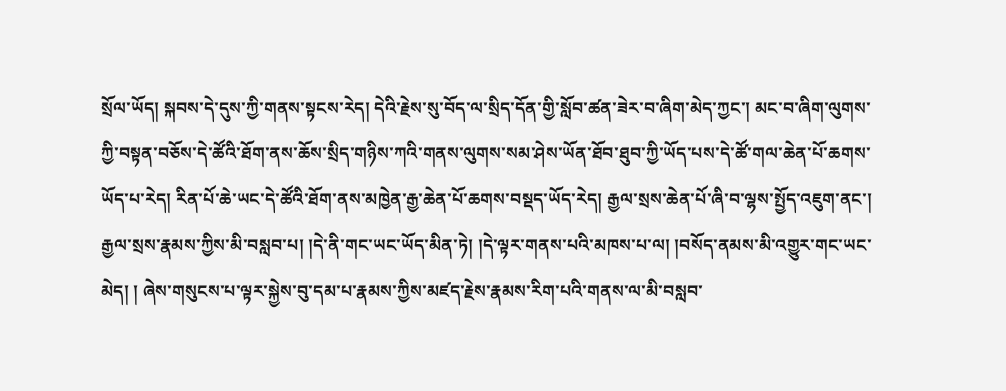སྲོལ་ཡོད། སྐབས་དེ་དུས་ཀྱི་གནས་སྟངས་རེད། དེའི་རྗེས་སུ་བོད་ལ་སྲིད་དོན་གྱི་སློབ་ཚན་ཟེར་བ་ཞིག་མེད་ཀྱང་། མང་བ་ཞིག་ལུགས་ཀྱི་བསྟན་བཅོས་དེ་ཚོའི་ཐོག་ནས་ཆོས་སྲིད་གཉིས་ཀའི་གནས་ལུགས་སམ་ཤེས་ཡོན་ཐོབ་ཐུབ་ཀྱི་ཡོད་པས་དེ་ཚོ་གལ་ཆེན་པོ་ཆགས་ཡོད་པ་རེད། རིན་པོ་ཆེ་ཡང་དེ་ཚོའི་ཐོག་ནས་མཁྱེན་རྒྱ་ཆེན་པོ་ཆགས་བསྡད་ཡོད་རེད། རྒྱལ་སྲས་ཆེན་པོ་ཞི་བ་ལྷས་སྤྱོད་འཇུག་ནང་། རྒྱལ་སྲས་རྣམས་ཀྱིས་མི་བསླབ་པ། །དེ་ནི་གང་ཡང་ཡོད་མིན་ཏེ། །དེ་ལྟར་གནས་པའི་མཁས་པ་ལ། །བསོད་ནམས་མི་འགྱུར་གང་ཡང་མེད། ། ཞེས་གསུངས་པ་ལྟར་སྐྱེས་བུ་དམ་པ་རྣམས་ཀྱིས་མཛད་རྗེས་རྣམས་རིག་པའི་གནས་ལ་མི་བསླབ་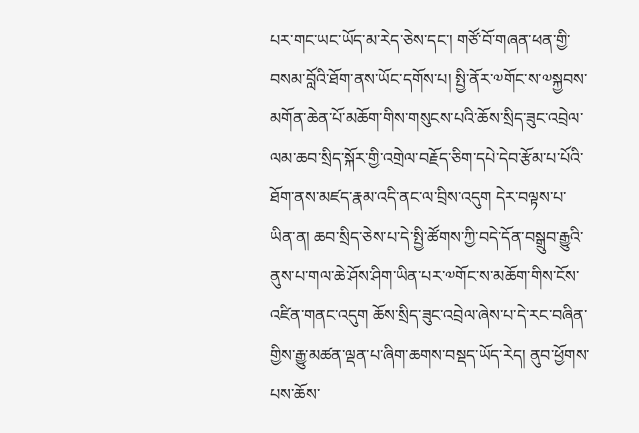པར་གང་ཡང་ཡོད་མ་རེད་ཅེས་དང་། གཙོ་བོ་གཞན་ཕན་གྱི་བསམ་བློའི་ཐོག་ནས་ཡོང་དགོས་པ། སྤྱི་ནོར་༧གོང་ས་༧སྐྱབས་མགོན་ཆེན་པོ་མཆོག་གིས་གསུངས་པའི་ཆོས་སྲིད་ཟུང་འབྲེལ་ལམ་ཆབ་སྲིད་སྐོར་གྱི་འགྲེལ་བརྗོད་ཅིག་དཔེ་དེབ་རྩོམ་པ་པོའི་ཐོག་ནས་མཛད་རྣམ་འདི་ནང་ལ་བྲིས་འདུག དེར་བལྟས་པ་ཡིན་ན། ཆབ་སྲིད་ཅེས་པ་དེ་སྤྱི་ཚོགས་ཀྱི་བདེ་དོན་བསྒྲུབ་རྒྱུའི་ནུས་པ་གལ་ཆེ་ཤོས་ཤིག་ཡིན་པར་༧གོང་ས་མཆོག་གིས་ངོས་འཛིན་གནང་འདུག ཆོས་སྲིད་ཟུང་འབྲེལ་ཞེས་པ་དེ་རང་བཞིན་གྱིས་རྒྱུ་མཚན་ལྡན་པ་ཞིག་ཆགས་བསྡད་ཡོད་རེད། ནུབ་ཕྱོགས་པས་ཆོས་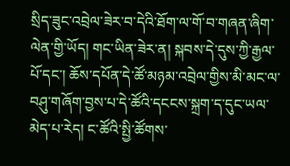སྲིད་ཟུང་འབྲེལ་ཟེར་བ་དེའི་ཐོག་ལ་གོ་བ་གཞན་ཞིག་ལེན་གྱི་ཡོད། གང་ཡིན་ཟེར་ན། སྐབས་དེ་དུས་ཀྱི་རྒྱལ་པོ་དང་། ཆོས་དཔོན་དེ་ཚོ་མཉམ་འབྲེལ་གྱིས་མི་མང་ལ་བཤུ་གཞོག་བྱས་པ་དེ་ཚོའི་དངངས་སྐྲག་ད་དུང་ཡལ་མེད་པ་རེད། ང་ཚོའི་སྤྱི་ཚོགས་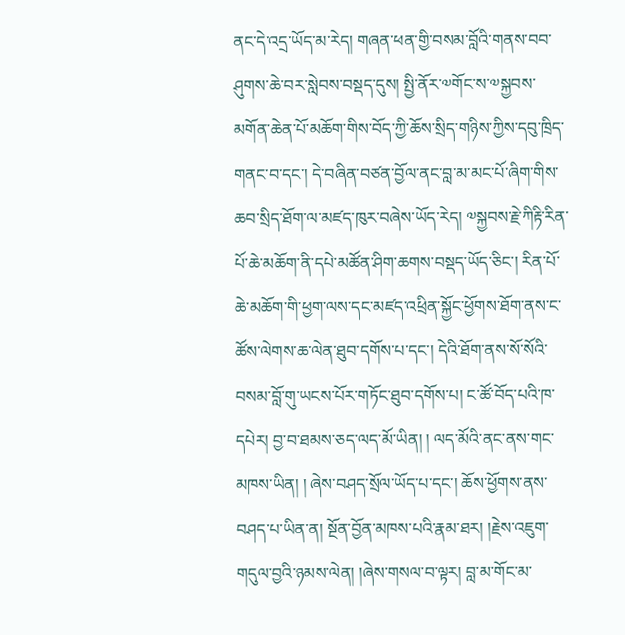ནང་དེ་འདྲ་ཡོད་མ་རེད། གཞན་ཕན་གྱི་བསམ་བློའི་གནས་བབ་ཤུགས་ཆེ་བར་སླེབས་བསྡད་དུས། སྤྱི་ནོར་༧གོང་ས་༧སྐྱབས་མགོན་ཆེན་པོ་མཆོག་གིས་བོད་ཀྱི་ཆོས་སྲིད་གཉིས་ཀྱིས་དབུ་ཁྲིད་གནང་བ་དང་། དེ་བཞིན་བཙན་བྱོལ་ནང་བླ་མ་མང་པོ་ཞིག་གིས་ཆབ་སྲིད་ཐོག་ལ་མཛད་ཁུར་བཞེས་ཡོད་རེད། ༧སྐྱབས་རྗེ་ཀིརྟི་རིན་པོ་ཆེ་མཆོག་ནི་དཔེ་མཚོན་ཤིག་ཆགས་བསྡད་ཡོད་ཅིང་། རིན་པོ་ཆེ་མཆོག་གི་ཕྱག་ལས་དང་མཛད་འཕྲིན་སྐྱོང་ཕྱོགས་ཐོག་ནས་ང་ཚོས་ལེགས་ཆ་ལེན་ཐུབ་དགོས་པ་དང་། དེའི་ཐོག་ནས་སོ་སོའི་བསམ་བློ་གུ་ཡངས་པོར་གཏོང་ཐུབ་དགོས་པ། ང་ཚོ་བོད་པའི་ཁ་དཔེར། བྱ་བ་ཐམས་ཅད་ལད་མོ་ཡིན། ། ལད་མོའི་ནང་ནས་གང་མཁས་ཡིན། ། ཞེས་བཤད་སྲོལ་ཡོད་པ་དང་། ཆོས་ཕྱོགས་ནས་བཤད་པ་ཡིན་ན། སྔོན་བྱོན་མཁས་པའི་རྣམ་ཐར། །རྗེས་འཇུག་གདུལ་བྱའི་ཉམས་ལེན། །ཞེས་གསལ་བ་ལྟར། བླ་མ་གོང་མ་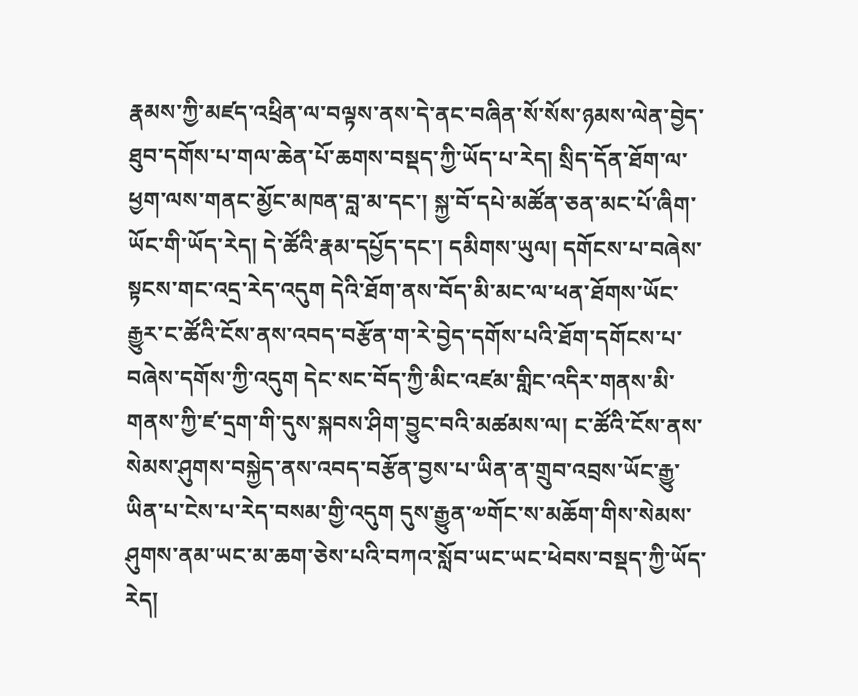རྣམས་ཀྱི་མཛད་འཕྲིན་ལ་བལྟས་ནས་དེ་ནང་བཞིན་སོ་སོས་ཉམས་ལེན་བྱེད་ཐུབ་དགོས་པ་གལ་ཆེན་པོ་ཆགས་བསྡད་ཀྱི་ཡོད་པ་རེད། སྲིད་དོན་ཐོག་ལ་ཕྱག་ལས་གནང་མྱོང་མཁན་བླ་མ་དང་། སྐྱ་བོ་དཔེ་མཚོན་ཅན་མང་པོ་ཞིག་ཡོང་གི་ཡོད་རེད། དེ་ཚོའི་རྣམ་དཔྱོད་དང་། དམིགས་ཡུལ། དགོངས་པ་བཞེས་སྟངས་གང་འདྲ་རེད་འདུག དེའི་ཐོག་ནས་བོད་མི་མང་ལ་ཕན་ཐོགས་ཡོང་རྒྱུར་ང་ཚོའི་ངོས་ནས་འབད་བརྩོན་ག་རེ་བྱེད་དགོས་པའི་ཐོག་དགོངས་པ་བཞེས་དགོས་ཀྱི་འདུག དེང་སང་བོད་ཀྱི་མིང་འཛམ་གླིང་འདིར་གནས་མི་གནས་ཀྱི་ཛ་དྲག་གི་དུས་སྐབས་ཤིག་བྱུང་བའི་མཚམས་ལ། ང་ཚོའི་ངོས་ནས་སེམས་ཤུགས་བསྐྱེད་ནས་འབད་བརྩོན་བྱས་པ་ཡིན་ན་གྲུབ་འབྲས་ཡོང་རྒྱུ་ཡིན་པ་ངེས་པ་རེད་བསམ་གྱི་འདུག དུས་རྒྱུན་༧གོང་ས་མཆོག་གིས་སེམས་ཤུགས་ནམ་ཡང་མ་ཆག་ཅེས་པའི་བཀའ་སློབ་ཡང་ཡང་ཕེབས་བསྡད་ཀྱི་ཡོད་རེད།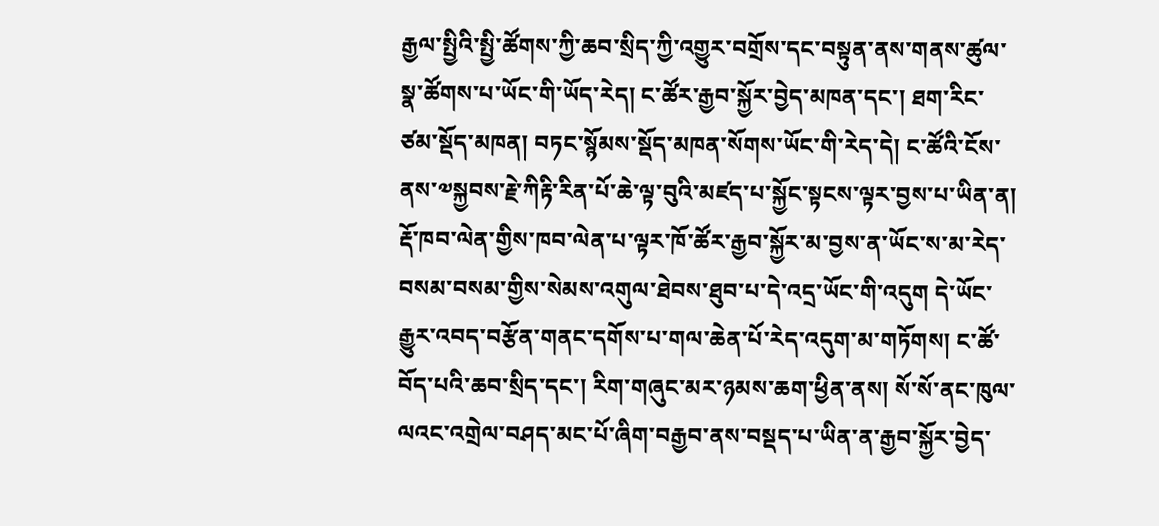རྒྱལ་སྤྱིའི་སྤྱི་ཚོགས་ཀྱི་ཆབ་སྲིད་ཀྱི་འགྱུར་བགྲོས་དང་བསྟུན་ནས་གནས་ཚུལ་སྣ་ཚོགས་པ་ཡོང་གི་ཡོད་རེད། ང་ཚོར་རྒྱབ་སྐྱོར་བྱེད་མཁན་དང་། ཐག་རིང་ཙམ་སྡོད་མཁན། བཏང་སྙོམས་སྡོད་མཁན་སོགས་ཡོང་གི་རེད་དེ། ང་ཚོའི་ངོས་ནས་༧སྐྱབས་རྗེ་ཀིརྟི་རིན་པོ་ཆེ་ལྟ་བུའི་མཛད་པ་སྐྱོང་སྟངས་ལྟར་བྱས་པ་ཡིན་ན། རྡོ་ཁབ་ལེན་གྱིས་ཁབ་ལེན་པ་ལྟར་ཁོ་ཚོར་རྒྱབ་སྐྱོར་མ་བྱས་ན་ཡོང་ས་མ་རེད་བསམ་བསམ་གྱིས་སེམས་འགུལ་ཐེབས་ཐུབ་པ་དེ་འདྲ་ཡོང་གི་འདུག དེ་ཡོང་རྒྱུར་འབད་བརྩོན་གནང་དགོས་པ་གལ་ཆེན་པོ་རེད་འདུག་མ་གཏོགས། ང་ཚོ་བོད་པའི་ཆབ་སྲིད་དང་། རིག་གཞུང་མར་ཉམས་ཆག་ཕྱིན་ནས། སོ་སོ་ནང་ཁུལ་ལའང་འགྲེལ་བཤད་མང་པོ་ཞིག་བརྒྱབ་ནས་བསྡད་པ་ཡིན་ན་རྒྱབ་སྐྱོར་བྱེད་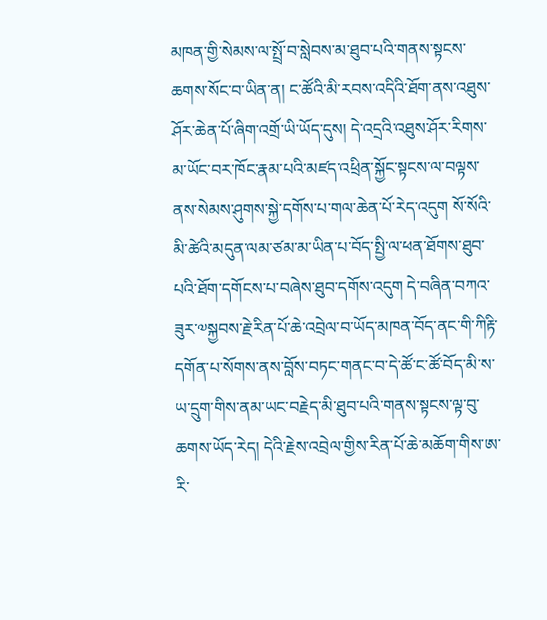མཁན་གྱི་སེམས་ལ་སྤྲོ་བ་སླེབས་མ་ཐུབ་པའི་གནས་སྟངས་ཆགས་སོང་བ་ཡིན་ན། ང་ཚོའི་མི་རབས་འདིའི་ཐོག་ནས་འཐུས་ཤོར་ཆེན་པོ་ཞིག་འགྲོ་ཡི་ཡོད་དུས། དེ་འདྲའི་འཐུས་ཤོར་རིགས་མ་ཡོང་བར་ཁོང་རྣམ་པའི་མཛད་འཕྲིན་སྐྱོང་སྟངས་ལ་བལྟས་ནས་སེམས་ཤུགས་སྐྱེ་དགོས་པ་གལ་ཆེན་པོ་རེད་འདུག སོ་སོའི་མི་ཚེའི་མདུན་ལམ་ཙམ་མ་ཡིན་པ་བོད་སྤྱི་ལ་ཕན་ཐོགས་ཐུབ་པའི་ཐོག་དགོངས་པ་བཞེས་ཐུབ་དགོས་འདུག དེ་བཞིན་བཀའ་ཟུར་༧སྐྱབས་རྗེ་རིན་པོ་ཆེ་འབྲེལ་བ་ཡོད་མཁན་བོད་ནང་གི་ཀིརྟི་དགོན་པ་སོགས་ནས་བློས་བཏང་གནང་བ་དེ་ཚོ་ང་ཚོ་བོད་མི་ས་ཡ་དྲུག་གིས་ནམ་ཡང་བརྗེད་མི་ཐུབ་པའི་གནས་སྟངས་ལྟ་བུ་ཆགས་ཡོད་རེད། དེའི་རྗེས་འབྲེལ་གྱིས་རིན་པོ་ཆེ་མཆོག་གིས་ཨ་རི་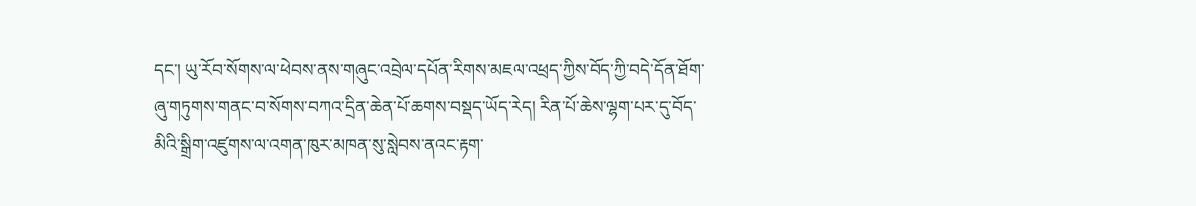དང་། ཡུ་རོབ་སོགས་ལ་ཕེབས་ནས་གཞུང་འབྲེལ་དཔོན་རིགས་མཇལ་འཕྲད་ཀྱིས་བོད་ཀྱི་བདེ་དོན་ཐོག་ཞུ་གཏུགས་གནང་བ་སོགས་བཀའ་དྲིན་ཆེན་པོ་ཆགས་བསྡད་ཡོད་རེད། རིན་པོ་ཆེས་ལྷག་པར་དུ་བོད་མིའི་སྒྲིག་འཛུགས་ལ་འགན་ཁུར་མཁན་སུ་སླེབས་ནའང་རྟག་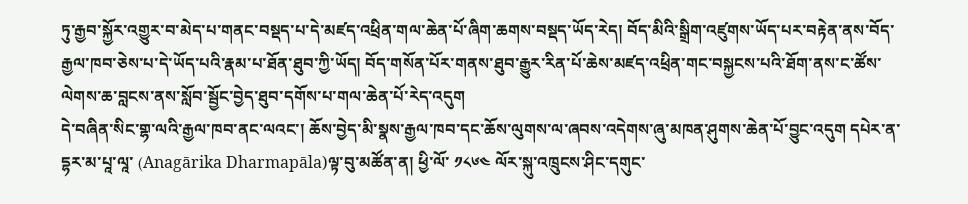ཏུ་རྒྱབ་སྐྱོར་འགྱུར་བ་མེད་པ་གནང་བསྡད་པ་དེ་མཛད་འཕྲིན་གལ་ཆེན་པོ་ཞིག་ཆགས་བསྡད་ཡོད་རེད། བོད་མིའི་སྒྲིག་འཛུགས་ཡོད་པར་བརྟེན་ནས་བོད་རྒྱལ་ཁབ་ཅེས་པ་དེ་ཡོད་པའི་རྣམ་པ་ཐོན་ཐུབ་ཀྱི་ཡོད། བོད་གསོན་པོར་གནས་ཐུབ་རྒྱུར་རིན་པོ་ཆེས་མཛད་འཕྲིན་གང་བསྐྱངས་པའི་ཐོག་ནས་ང་ཚོས་ལེགས་ཆ་བླངས་ནས་སློབ་སྦྱོང་བྱེད་ཐུབ་དགོས་པ་གལ་ཆེན་པོ་རེད་འདུག
དེ་བཞིན་སིང་གྷ་ལའི་རྒྱལ་ཁབ་ནང་ལའང་། ཆོས་བྱེད་མི་སྣས་རྒྱལ་ཁབ་དང་ཆོས་ལུགས་ལ་ཞབས་འདེགས་ཞུ་མཁན་ཤུགས་ཆེན་པོ་བྱུང་འདུག དཔེར་ན་དྷར་མ་པཱ་ལཱ་ (Anagārika Dharmapāla)ལྟ་བུ་མཚོན་ན། ཕྱི་ལོ་ ༡༨༦༤ ལོར་སྐུ་འཁྲུངས་ཤིང་དགུང་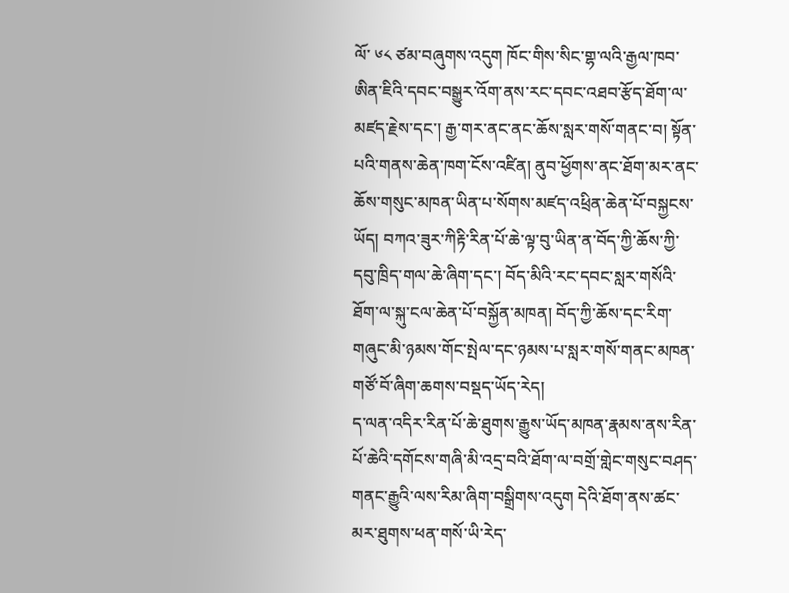ལོ་ ༦༨ ཙམ་བཞུགས་འདུག ཁོང་གིས་སིང་གྷ་ལའི་རྒྱལ་ཁབ་ཨིན་ཇིའི་དབང་བསྒྱུར་འོག་ནས་རང་དབང་འཐབ་རྩོད་ཐོག་ལ་མཛད་རྗེས་དང་། རྒྱ་གར་ནང་ནང་ཆོས་སླར་གསོ་གནང་བ། སྟོན་པའི་གནས་ཆེན་ཁག་ངོས་འཛིན། ནུབ་ཕྱོགས་ནང་ཐོག་མར་ནང་ཆོས་གསུང་མཁན་ཡིན་པ་སོགས་མཛད་འཕྲིན་ཆེན་པོ་བསྐྱངས་ཡོད། བཀའ་ཟུར་ཀིརྟི་རིན་པོ་ཆེ་ལྟ་བུ་ཡིན་ན་བོད་ཀྱི་ཆོས་ཀྱི་དབུ་ཁྲིད་གལ་ཆེ་ཞིག་དང་། བོད་མིའི་རང་དབང་སླར་གསོའི་ཐོག་ལ་སྐུ་ངལ་ཆེན་པོ་བསྐྱོན་མཁན། བོད་ཀྱི་ཆོས་དང་རིག་གཞུང་མི་ཉམས་གོང་སྤེལ་དང་ཉམས་པ་སླར་གསོ་གནང་མཁན་གཙོ་བོ་ཞིག་ཆགས་བསྡད་ཡོད་རེད།
ད་ལན་འདིར་རིན་པོ་ཆེ་ཐུགས་རྒྱུས་ཡོད་མཁན་རྣམས་ནས་རིན་པོ་ཆེའི་དགོངས་གཞི་མི་འདྲ་བའི་ཐོག་ལ་བགྲོ་གླེང་གསུང་བཤད་གནང་རྒྱུའི་ལས་རིམ་ཞིག་བསྒྲིགས་འདུག དེའི་ཐོག་ནས་ཚང་མར་ཐུགས་ཕན་གསོ་ཡི་རེད་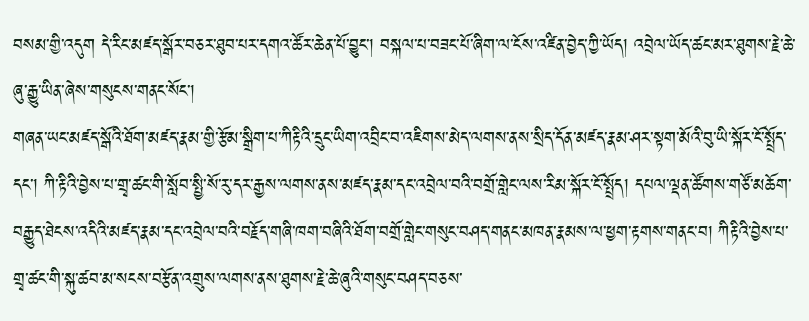བསམ་གྱི་འདུག དེ་རིང་མཛད་སྒོར་བཅར་ཐུབ་པར་དགའ་ཚོར་ཆེན་པོ་བྱུང་། བསྐལ་པ་བཟང་པོ་ཞིག་ལ་ངོས་འཛིན་བྱེད་ཀྱི་ཡོད། འབྲེལ་ཡོད་ཚང་མར་ཐུགས་རྗེ་ཆེ་ཞུ་རྒྱུ་ཡིན་ཞེས་གསུངས་གནང་སོང་།
གཞན་ཡང་མཛད་སྒོའི་ཐོག་མཛད་རྣམ་གྱི་རྩོམ་སྒྲིག་པ་ཀིརྟིའི་དྲུང་ཡིག་འབྲིང་བ་འཇིགས་མེད་ལགས་ནས་སྲིད་དོན་མཛད་རྣམ་ཤར་སྟག་མོའི་བུ་ཡི་སྐོར་ངོ་སྤྲོད་དང་། ཀི་རྟིའི་བྱེས་པ་གྲྭ་ཚང་གི་སློབ་སྤྱི་སོ་རུ་དར་རྒྱས་ལགས་ནས་མཛད་རྣམ་དང་འབྲེལ་བའི་བགྲོ་གླེང་ལས་རིམ་སྐོར་ངོ་སྤྲོད། དཔལ་ལྡན་ཚོགས་གཙོ་མཆོག་བརྒྱུད་ཐེངས་འདིའི་མཛད་རྣམ་དང་འབྲེལ་བའི་བརྗོད་གཞི་ཁག་བཞིའི་ཐོག་བགྲོ་གླེང་གསུང་བཤད་གནང་མཁན་རྣམས་ལ་ཕྱག་རྟགས་གནང་བ། ཀིརྟིའི་བྱེས་པ་གྲྭ་ཚང་གི་སྐུ་ཚབ་མ་སངས་བརྩོན་འགྲུས་ལགས་ནས་ཐུགས་རྗེ་ཆེ་ཞུའི་གསུང་བཤད་བཅས་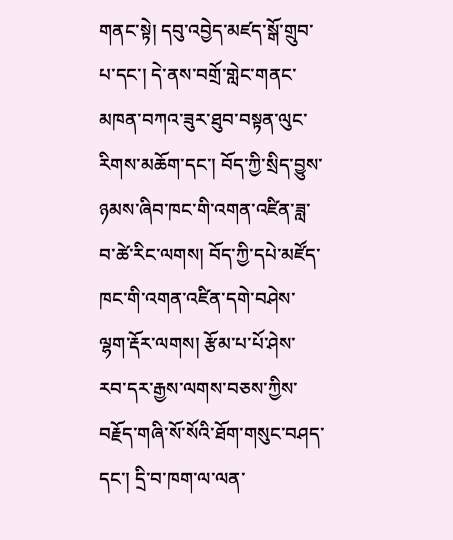གནང་སྟེ། དབུ་འབྱེད་མཛད་སྒོ་གྲུབ་པ་དང་། དེ་ནས་བགྲོ་གླེང་གནང་མཁན་བཀའ་ཟུར་ཐུབ་བསྟན་ལུང་རིགས་མཆོག་དང་། བོད་ཀྱི་སྲིད་བྱུས་ཉམས་ཞིབ་ཁང་གི་འགན་འཛིན་ཟླ་བ་ཚེ་རིང་ལགས། བོད་ཀྱི་དཔེ་མཛོད་ཁང་གི་འགན་འཛིན་དགེ་བཤེས་ལྷག་རྡོར་ལགས། རྩོམ་པ་པོ་ཤེས་རབ་དར་རྒྱས་ལགས་བཅས་ཀྱིས་བརྗོད་གཞི་སོ་སོའི་ཐོག་གསུང་བཤད་དང་། དྲི་བ་ཁག་ལ་ལན་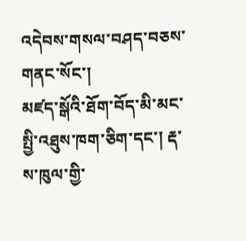འདེབས་གསལ་བཤད་བཅས་གནང་སོང་།
མཛད་སྒོའི་ཐོག་བོད་མི་མང་སྤྱི་འཐུས་ཁག་ཅིག་དང་། རྡ་ས་ཁུལ་གྱི་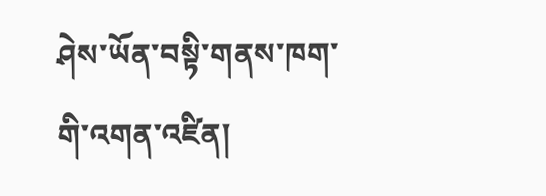ཤེས་ཡོན་བསྟི་གནས་ཁག་གི་འགན་འཛིན།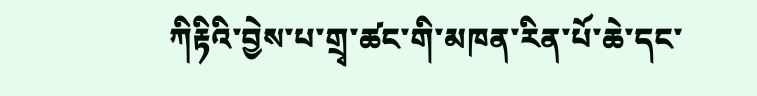ཀིརྟིའི་བྱེས་པ་གྲྭ་ཚང་གི་མཁན་རིན་པོ་ཆེ་དང་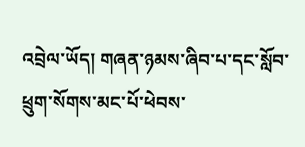འབྲེལ་ཡོད། གཞན་ཉམས་ཞིབ་པ་དང་སློབ་ཕྲུག་སོགས་མང་པོ་ཕེབས་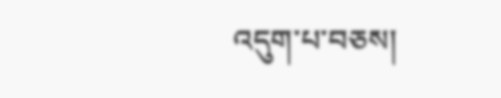འདུག་པ་བཅས།